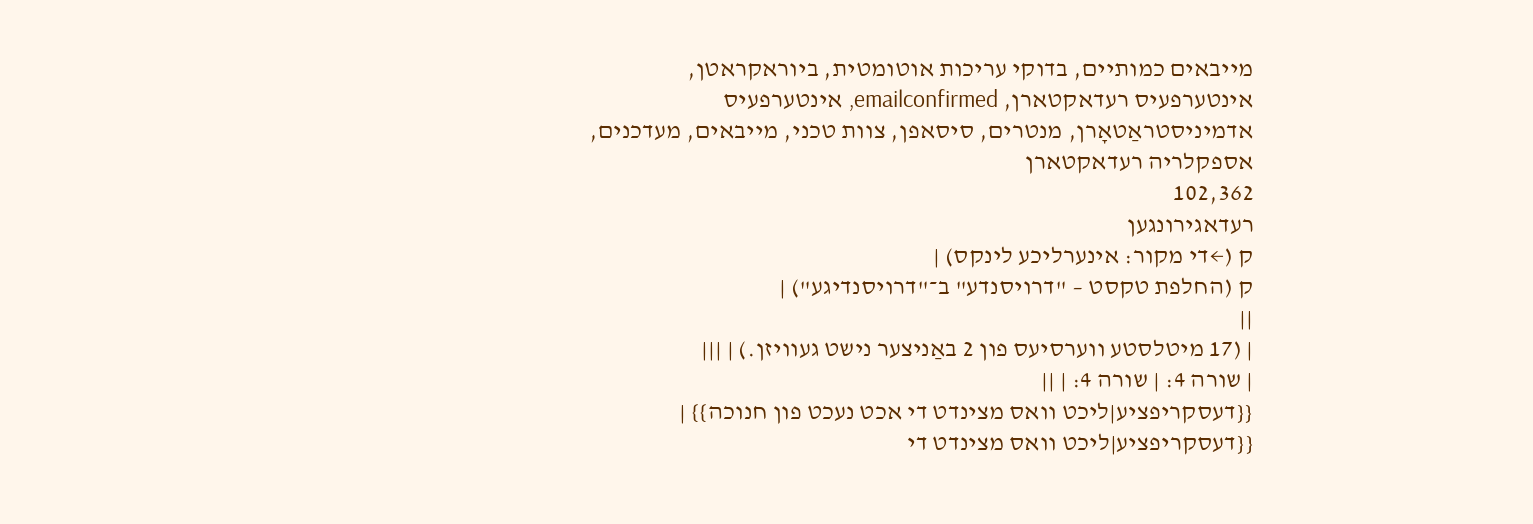מייבאים כמותיים, בדוקי עריכות אוטומטית, ביוראקראטן, אינטערפעיס רעדאקטארן, emailconfirmed, אינטערפעיס אדמיניסטראַטאָרן, מנטרים, סיסאפן, צוות טכני, מייבאים, מעדכנים, אספקלריה רעדאקטארן
102,362
רעדאגירונגען
ק (←די מקור: אינערליכע לינקס) |
ק (החלפת טקסט – "דרויסנדע" ב־"דרויסנדיגע") |
||
| (17 מיטלסטע ווערסיעס פון 2 באַניצער נישט געוויזן.) | |||
| שורה 4: | שורה 4: | ||
{{דעסקריפציע|ליכט וואס מצינדט די אכט נעכט פון חנוכה}} | {{דעסקריפציע|ליכט וואס מצינדט די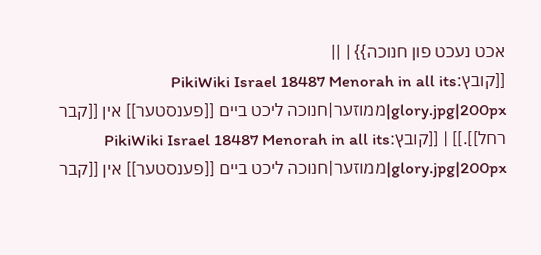אכט נעכט פון חנוכה}} | ||
[[קובץ:PikiWiki Israel 18487 Menorah in all its glory.jpg|200px|ממוזער|חנוכה ליכט ביים [[פענסטער]] אין [[קבר רחל]].]] | [[קובץ:PikiWiki Israel 18487 Menorah in all its glory.jpg|200px|ממוזער|חנוכה ליכט ביים [[פענסטער]] אין [[קבר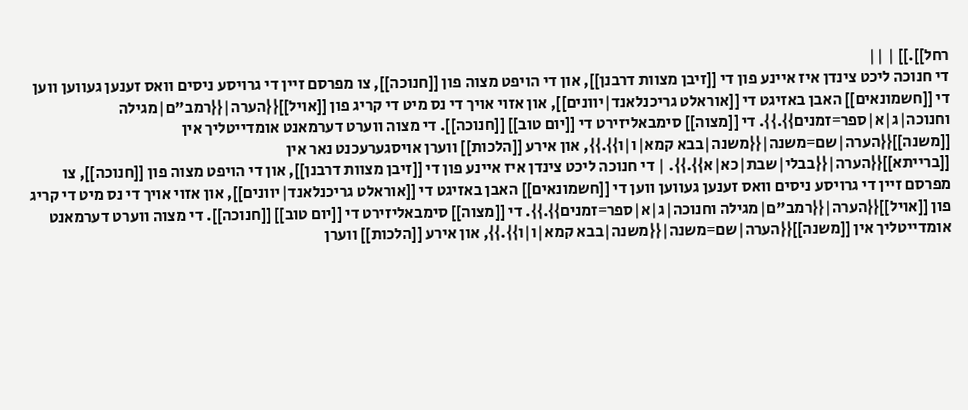רחל]].]] | ||
די חנוכה ליכט צינדן איז איינע פון די [[זיבן מצוות דרבנן]], און די הויפט מצוה פון [[חנוכה]], צו מפרסם זיין די גרויסע ניסים וואס זענען געווען ווען די [[חשמונאים]] האבן באזיגט די [[אוראלט גריכנלאנד|יוונים]], און אזוי אויך די נס מיט די קריג פון [[אויל]]{{הערה|{{רמב"ם|מגילה וחנוכה|ג|א|ספר=זמנים}}.}}. די [[מצוה]] סימבאליזירט די [[יום טוב]] [[חנוכה]]. די מצוה ווערט דערמאנט אומדייטליך אין [[משנה]]{{הערה|שם=משנה|{{משנה|בבא קמא|ו|ו}}.}}, און אירע [[הלכות]] ווערן אויסגערעכנט נאר אין [[ברייתא]]{{הערה|{{בבלי|שבת|כא|א}}.}}. | די חנוכה ליכט צינדן איז איינע פון די [[זיבן מצוות דרבנן]], און די הויפט מצוה פון [[חנוכה]], צו מפרסם זיין די גרויסע ניסים וואס זענען געווען ווען די [[חשמונאים]] האבן באזיגט די [[אוראלט גריכנלאנד|יוונים]], און אזוי אויך די נס מיט די קריג פון [[אויל]]{{הערה|{{רמב"ם|מגילה וחנוכה|ג|א|ספר=זמנים}}.}}. די [[מצוה]] סימבאליזירט די [[יום טוב]] [[חנוכה]]. די מצוה ווערט דערמאנט אומדייטליך אין [[משנה]]{{הערה|שם=משנה|{{משנה|בבא קמא|ו|ו}}.}}, און אירע [[הלכות]] ווערן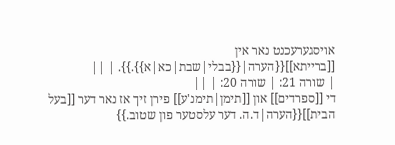אויסגערעכנט נאר אין [[ברייתא]]{{הערה|{{בבלי|שבת|כא|א}}.}}. | ||
| שורה 21: | שורה 20: | ||
די [[ספרדים]] און [[תימן|תימנ'ע]] פירן זיך אז נאר דער [[בעל הבית]]{{הערה|ד.ה. דער עלסטער פון שטוב.}}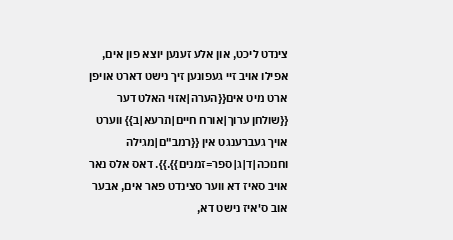צינדט ליכט, און אלע זענען יוצא פון אים, אפילו אויב זיי געפונען זיך נישט דארט אויפן ארט מיט אים{{הערה|אזוי האלט דער {{שולחן ערוך|אורח חיים|תרעא|ב}} ווערט אויך געברענגט אין {{רמב"ם|מגילה וחנוכה|ד|ג|ספר=זמנים}}.}}. דאס אלס נאר אויב סאיז דא ווער סצינדט פאר אים, אבער אוב ס'איז נישט דא,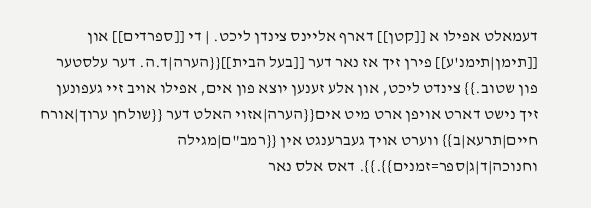דעמאלט אפילו א [[קטן]] דארף אליינס צינדן ליכט. | די [[ספרדים]] און [[תימן|תימנ'ע]] פירן זיך אז נאר דער [[בעל הבית]]{{הערה|ד.ה. דער עלסטער פון שטוב.}} צינדט ליכט, און אלע זענען יוצא פון אים, אפילו אויב זיי געפונען זיך נישט דארט אויפן ארט מיט אים{{הערה|אזוי האלט דער {{שולחן ערוך|אורח חיים|תרעא|ב}} ווערט אויך געברענגט אין {{רמב"ם|מגילה וחנוכה|ד|ג|ספר=זמנים}}.}}. דאס אלס נאר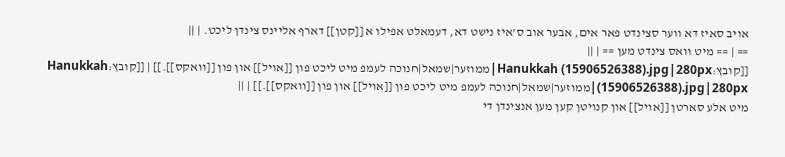אויב סאיז דא ווער סצינדט פאר אים, אבער אוב ס'איז נישט דא, דעמאלט אפילו א [[קטן]] דארף אליינס צינדן ליכט. | ||
== | == מיט וואס צינדט מען == | ||
[[קובץ:Hanukkah (15906526388).jpg|280px|ממוזער|שמאל|חנוכה לעמפ מיט ליכט פון [[אויל]] און פון [[וואקס]].]] | [[קובץ:Hanukkah (15906526388).jpg|280px|ממוזער|שמאל|חנוכה לעמפ מיט ליכט פון [[אויל]] און פון [[וואקס]].]] | ||
מיט אלע סארטן [[אויל]] און קנויטן קען מען אנצינדן די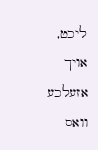ליכט, אויך אזעלכע וואס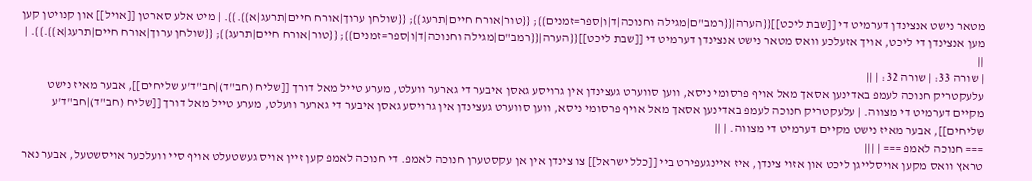מטאר נישט אנצינדן דערמיט די [[שבת ליכט]]{{הערה|{{רמב"ם|מגילה וחנוכה|ד|ו|ספר=זמנים}}; {{טור|אורח חיים|תרעג}}; {{שולחן ערוך|אורח חיים|תרעג|א}}.}}. | מיט אלע סארטן [[אויל]] און קנויטן קען מען אנצינדן די ליכט, אויך אזעלכע וואס מטאר נישט אנצינדן דערמיט די [[שבת ליכט]]{{הערה|{{רמב"ם|מגילה וחנוכה|ד|ו|ספר=זמנים}}; {{טור|אורח חיים|תרעג}}; {{שולחן ערוך|אורח חיים|תרעג|א}}.}}. | ||
| שורה 33: | שורה 32: | ||
עלעקטריק חנוכה לעמפ באדינען אסאך מאל אויף פרסומי ניסא, ווען סווערט געצינדן אין גרויסע גאסן איבער די גארער וועלט, מערע טייל מאל דורך [[שליח (חב"ד)|חב"ד'ע שליחים]], אבער מאיז נישט מקיים דערמיט די מצווה. | עלעקטריק חנוכה לעמפ באדינען אסאך מאל אויף פרסומי ניסא, ווען סווערט געצינדן אין גרויסע גאסן איבער די גארער וועלט, מערע טייל מאל דורך [[שליח (חב"ד)|חב"ד'ע שליחים]], אבער מאיז נישט מקיים דערמיט די מצווה. | ||
=== חנוכה לאמפ === | |||
טראץ וואס מקען אויסלייגן ליכט און אזוי צינדן, איז איינגעפירט ביי [[כלל ישראל]] צו צינדן אין אן עקסטערן חנוכה לאמפ. די חנוכה לאמפ קען זיין אויס געשטעלט אויף סיי וועלכער אויסשטעל, אבער נאר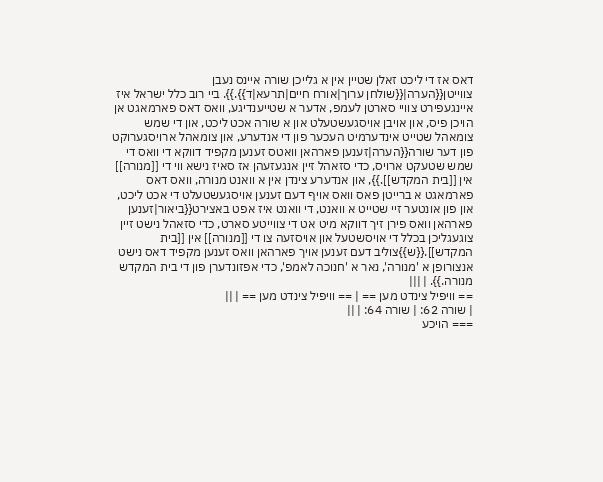דאס אז די ליכט זאלן שטיין אין א גלייכן שורה איינס נעבן צווייטן{{הערה|{{שולחן ערוך|אורח חיים|תרעא|ד}}.}}. ביי רוב כלל ישראל איז איינגעפירט צוויי סארטן לעמפ, אדער א שטייענדיגע, וואס דאס פארמאגט אן הויכן פיס, און אויבן אויסגעשטעלט און א שורה אכט ליכט, און די שמש צומאהל שטייט אינדערמיט העכער פון די אנדערע, און צומאהל ארויסגערוקט פון דער שורה{{הערה|זענען פארהאן וואטס זענען מקפיד דווקא די וואס די שמש שטעקט ארויס, כדי סזאהל זיין אנגעזעהן אז סאיז נישא ווי די [[מנורה]] אין [[בית המקדש]].}}, און אנדערע צינדן אין א וואנט מנורה, וואס דאס פארמאגט א ברייטן פאס וואס אויף דעם זענען אויסגעשטעלט די אכט ליכט, און פון אונטער זיי שטייט א וואנט, די וואנט איז אפט באצירט{{ביאור|זענען פארהאן וואס פירן זיך דווקא מיט אט די צווייטע סארט, כדי סזאהל נישט זיין צוגעגליכן בכלל די אויסשטעל און אויסזעה צו די [[מנורה]] אין [[בית המקדש]].{{ש}}צוליב דעם זענען אויך פארהאן וואס זענען מקפיד דאס נישט אנצורופן א 'מנורה', נאר א 'חנוכה לאמפ', כדי אפזונדערן פון די בית המקדש מנורה.}}. | |||
== וויפיל צינדט מען == | == וויפיל צינדט מען == | ||
| שורה 62: | שורה 64: | ||
=== הויכע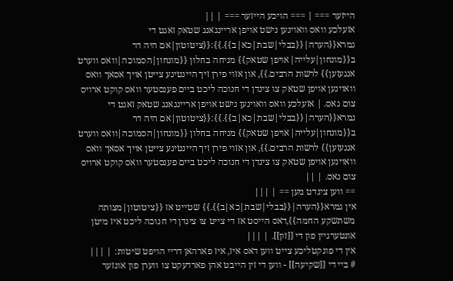הייזער === | === הויכע הייזער === | ||
אזעלכע וואס וואוינען נישט אויפן אריינגאנג שטאק זאגט די גמרא{{הערה|{{בבלי|שבת|כא|ב}}.}}:{{ציטוטון|אם היה דר ב{{מונחון|עלייה|אויפן שטאק}} מניחה בחלון {{מונחון|הסמוכה|וואס ווערט אנגעזען}} לרשות הרבים.}}, און אזוי פירן זיך היינטיגע צייטן אויך אסאך וואס וואוינען אויפן שטאק צו צינדן די חנוכה ליכט ביים פענסטער וואס קוקט ארויס צום גאס. | אזעלכע וואס וואוינען נישט אויפן אריינגאנג שטאק זאגט די גמרא{{הערה|{{בבלי|שבת|כא|ב}}.}}:{{ציטוטון|אם היה דר ב{{מונחון|עלייה|אויפן שטאק}} מניחה בחלון {{מונחון|הסמוכה|וואס ווערט אנגעזען}} לרשות הרבים.}}, און אזוי פירן זיך היינטיגע צייטן אויך אסאך וואס וואוינען אויפן שטאק צו צינדן די חנוכה ליכט ביים פענסטער וואס קוקט ארויס צום גאס. | ||
== ווען צינדט מען == | |||
אין גמרא{{הערה|{{בבלי|שבת|כא|ב}}.}} שטייט אז {{ציטוטון|מצותה משתשקע החמה}},דאס הייסט אז די צייט צו צינדן די חנוכה ליכט איז מיטן אונטערגיין פון די [[זון]]. | |||
אין די פונקטליכע צייט ווען דאס איז, איז פארהאן דריי הויפט שיטות: | |||
# ביי די [[שקיעה]] - ווען די זין הייבט אהן פארדעקט צו ווערן פון אונזער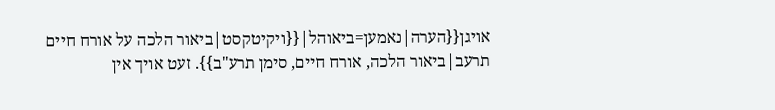אויגן{{הערה|נאמען=ביאוהל|{{ויקיטקסט|ביאור הלכה על אורח חיים תרעב|ביאור הלכה, אורח חיים, סימן תרע"ב}}. זעט אויך אין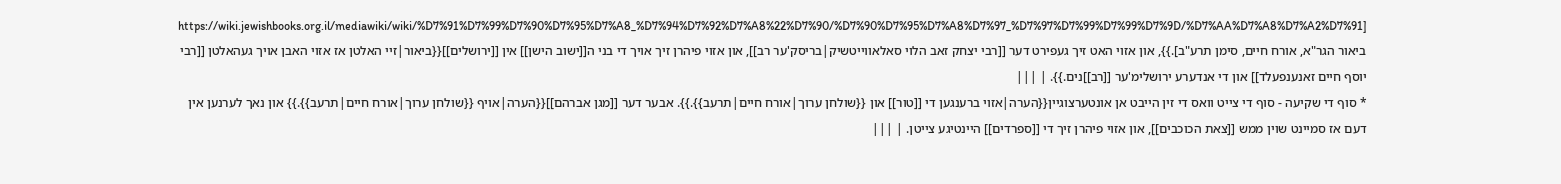[https://wiki.jewishbooks.org.il/mediawiki/wiki/%D7%91%D7%99%D7%90%D7%95%D7%A8_%D7%94%D7%92%D7%A8%22%D7%90/%D7%90%D7%95%D7%A8%D7%97_%D7%97%D7%99%D7%99%D7%9D/%D7%AA%D7%A8%D7%A2%D7%91 ביאור הגר"א, אורח חיים, סימן תרע"ב].}}, און אזוי האט זיך געפירט דער [[רבי יצחק זאב הלוי סאלאווייטשיק|בריסק'ער רב]], און אזוי פיהרן זיך אויך די בני ה[[ישוב הישן]] אין [[ירושלים]]{{ביאור|זיי האלטן אז אזוי האבן אויך געהאלטן [[רבי יוסף חיים זאנענפעלד]] און די אנדערע ירושלימ'ער [[רב]]נים.}}. | |||
* סוף די שקיעה - סוף די צייט וואס די זין הייבט אן אונטערצוגיין{{הערה|אזוי ברענגען די [[טור]] און {{שולחן ערוך|אורח חיים|תרעב}}.}}. אבער דער [[מגן אברהם]]{{הערה|אויף {{שולחן ערוך|אורח חיים|תרעב}}.}} און נאך לערנען אין דעם אז סמיינט שוין ממש [[צאת הכוכבים]], און אזוי פיהרן זיך די [[ספרדים]] היינטיגע צייטן. | |||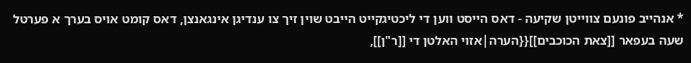* אנהייב פונעם צווייטן שקיעה - דאס הייסט ווען די ליכטיגקייט הייבט שוין זיך צו ענדיגן אינגאנצן, דאס קומט אויס בערך א פערטל שעה בעפאר [[צאת הכוכבים]]{{הערה|אזוי האלטן די [[ר"ן]],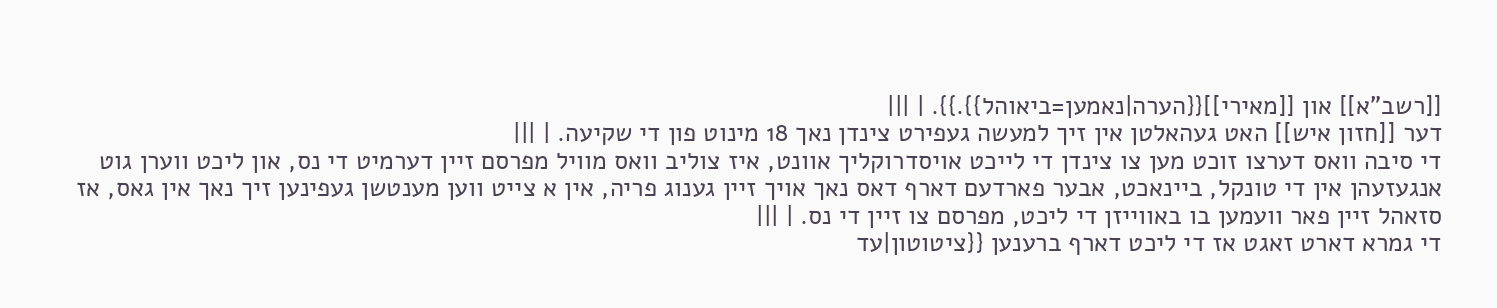[[רשב"א]] און [[מאירי]]{{הערה|נאמען=ביאוהל}}.}}. | |||
דער [[חזון איש]] האט געהאלטן אין זיך למעשה געפירט צינדן נאך 18 מינוט פון די שקיעה. | |||
די סיבה וואס דערצו זוכט מען צו צינדן די לייכט אויסדרוקליך אוונט, איז צוליב וואס מוויל מפרסם זיין דערמיט די נס, און ליכט ווערן גוט אנגעזעהן אין די טונקל, ביינאכט, אבער פארדעם דארף דאס נאך אויך זיין גענוג פריה, אין א צייט ווען מענטשן געפינען זיך נאך אין גאס, אז סזאהל זיין פאר וועמען בו באווייזן די ליכט, מפרסם צו זיין די נס. | |||
די גמרא דארט זאגט אז די ליכט דארף ברענען {{ציטוטון|עד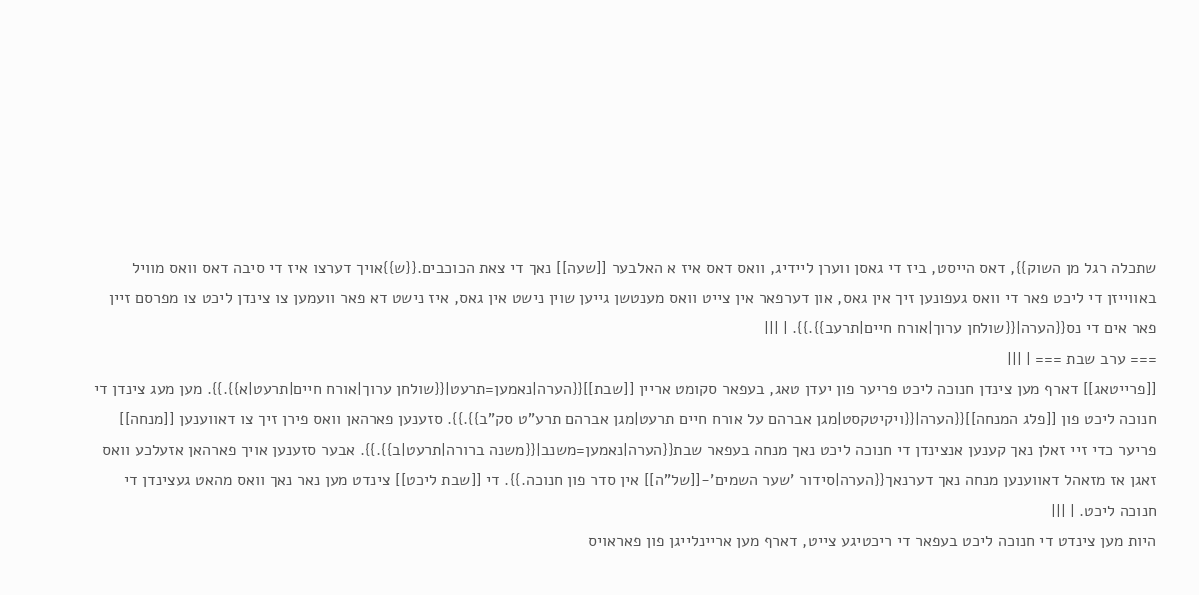שתכלה רגל מן השוק}}, דאס הייסט, ביז די גאסן ווערן ליידיג, וואס דאס איז א האלבער [[שעה]] נאך די צאת הכוכבים.{{ש}}אויך דערצו איז די סיבה דאס וואס מוויל באווייזן די ליכט פאר די וואס געפונען זיך אין גאס, און דערפאר אין צייט וואס מענטשן גייען שוין נישט אין גאס, איז נישט דא פאר וועמען צו צינדן ליכט צו מפרסם זיין פאר אים די נס{{הערה|{{שולחן ערוך|אורח חיים|תרעב}}.}}. | |||
=== ערב שבת === | |||
[[פרייטאג]] דארף מען צינדן חנוכה ליכט פריער פון יעדן טאג, בעפאר סקומט אריין [[שבת]]{{הערה|נאמען=תרעט|{{שולחן ערוך|אורח חיים|תרעט|א}}.}}. מען מעג צינדן די חנוכה ליכט פון [[פלג המנחה]]{{הערה|{{ויקיטקסט|מגן אברהם על אורח חיים תרעט|מגן אברהם תרע"ט סק"ב}}.}}. סזענען פארהאן וואס פירן זיך צו דאווענען [[מנחה]] פריער כדי זיי זאלן נאך קענען אנצינדן די חנוכה ליכט נאך מנחה בעפאר שבת{{הערה|נאמען=משנב|{{משנה ברורה|תרעט|ב}}.}}. אבער סזענען אויך פארהאן אזעלכע וואס זאגן אז מזאהל דאווענען מנחה נאך דערנאך{{הערה|סידור 'שער השמים'-[[של"ה]] אין סדר פון חנוכה.}}. די [[שבת ליכט]] צינדט מען נאר נאך וואס מהאט געצינדן די חנוכה ליכט. | |||
היות מען צינדט די חנוכה ליכט בעפאר די ריכטיגע צייט, דארף מען אריינלייגן פון פאראויס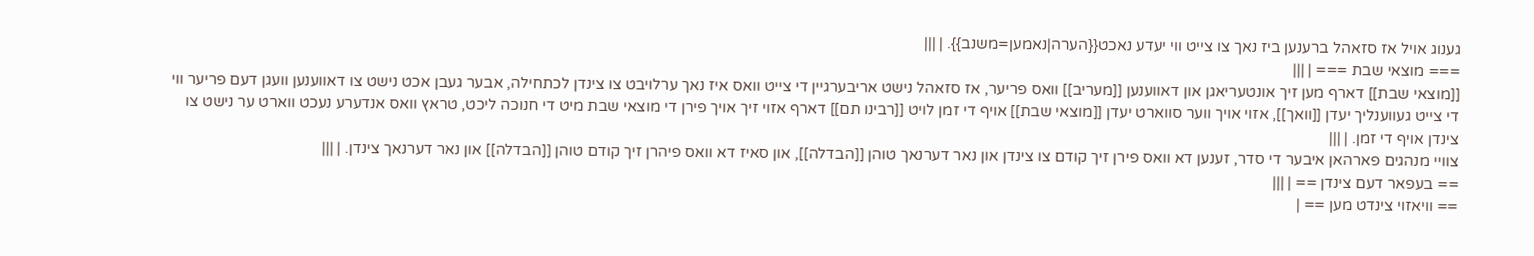גענוג אויל אז סזאהל ברענען ביז נאך צו צייט ווי יעדע נאכט{{הערה|נאמען=משנב}}. | |||
=== מוצאי שבת === | |||
[[מוצאי שבת]] דארף מען זיך אונטעריאגן און דאווענען [[מעריב]] וואס פריער, אז סזאהל נישט אריבערגיין די צייט וואס איז נאך ערלויבט צו צינדן לכתחילה, אבער געבן אכט נישט צו דאווענען וועגן דעם פריער ווי די צייט געווענליך יעדן [[וואך]], אזוי אויך ווער סווארט יעדן [[מוצאי שבת]] אויף די זמן לויט [[רבינו תם]] דארף אזוי זיך אויך פירן די מוצאי שבת מיט די חנוכה ליכט, טראץ וואס אנדערע נעכט ווארט ער נישט צו צינדן אויף די זמן. | |||
צוויי מנהגים פארהאן איבער די סדר, זענען דא וואס פירן זיך קודם צו צינדן און נאר דערנאך טוהן [[הבדלה]], און סאיז דא וואס פיהרן זיך קודם טוהן [[הבדלה]] און נאר דערנאך צינדן. | |||
== בעפאר דעם צינדן == | |||
== וויאזוי צינדט מען == |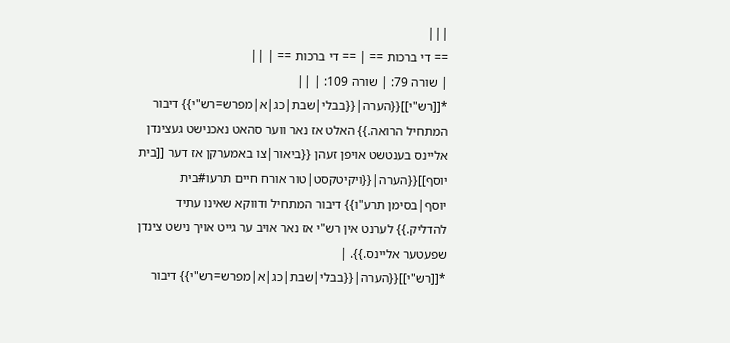|||
== די ברכות == | == די ברכות == | ||
| שורה 79: | שורה 109: | ||
*[[רש"י]]{{הערה|{{בבלי|שבת|כג|א|מפרש=רש"י}} דיבור המתחיל הרואה.}} האלט אז נאר ווער סהאט נאכנישט געצינדן אליינס בענטשט אויפן זעהן {{ביאור|צו באמערקן אז דער [[בית יוסף]]{{הערה|{{ויקיטקסט|טור אורח חיים תרעו#בית יוסף|בסימן תרע"ו}} דיבור המתחיל ודווקא שאינו עתיד להדליק.}} לערנט אין רש"י אז נאר אויב ער גייט אויך נישט צינדן שפעטער אליינס.}}. | *[[רש"י]]{{הערה|{{בבלי|שבת|כג|א|מפרש=רש"י}} דיבור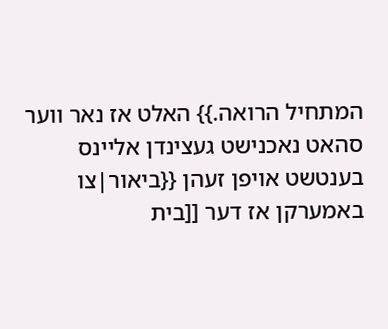המתחיל הרואה.}} האלט אז נאר ווער סהאט נאכנישט געצינדן אליינס בענטשט אויפן זעהן {{ביאור|צו באמערקן אז דער [[בית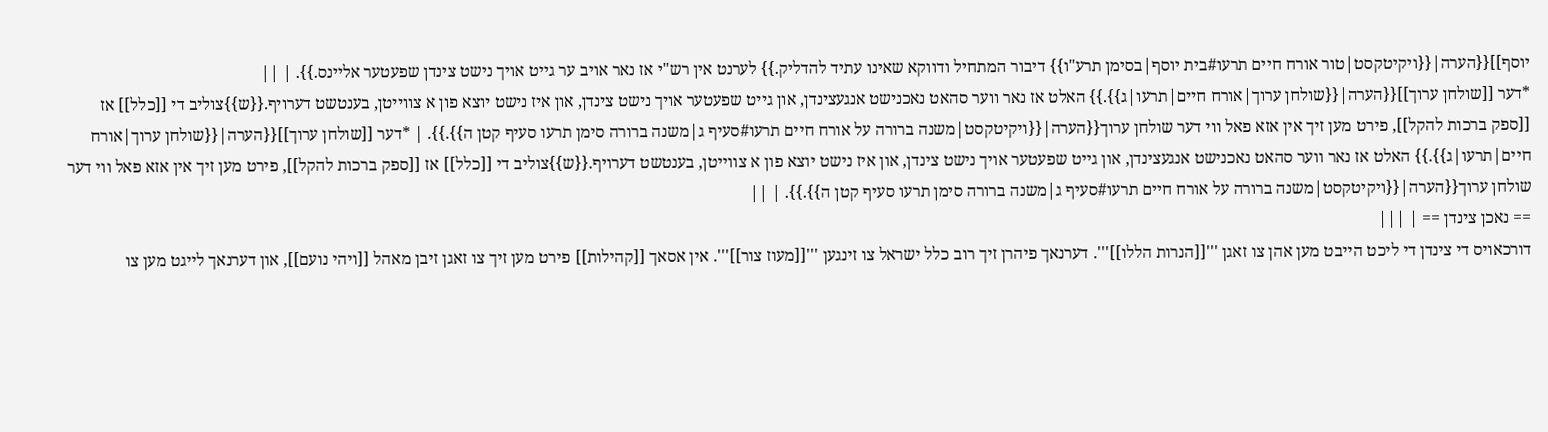יוסף]]{{הערה|{{ויקיטקסט|טור אורח חיים תרעו#בית יוסף|בסימן תרע"ו}} דיבור המתחיל ודווקא שאינו עתיד להדליק.}} לערנט אין רש"י אז נאר אויב ער גייט אויך נישט צינדן שפעטער אליינס.}}. | ||
*דער [[שולחן ערוך]]{{הערה|{{שולחן ערוך|אורח חיים|תרעו|ג}}.}} האלט אז נאר ווער סהאט נאכנישט אנגעצינדן, און גייט שפעטער אויך נישט צינדן, און איז נישט יוצא פון א צווייטן, בענטשט דערויף.{{ש}}צוליב די [[כלל]] אז [[ספק ברכות להקל]], פירט מען זיך אין אזא פאל ווי דער שולחן ערוך{{הערה|{{ויקיטקסט|משנה ברורה על אורח חיים תרעו#סעיף ג|משנה ברורה סימן תרעו סעיף קטן ה}}.}}. | *דער [[שולחן ערוך]]{{הערה|{{שולחן ערוך|אורח חיים|תרעו|ג}}.}} האלט אז נאר ווער סהאט נאכנישט אנגעצינדן, און גייט שפעטער אויך נישט צינדן, און איז נישט יוצא פון א צווייטן, בענטשט דערויף.{{ש}}צוליב די [[כלל]] אז [[ספק ברכות להקל]], פירט מען זיך אין אזא פאל ווי דער שולחן ערוך{{הערה|{{ויקיטקסט|משנה ברורה על אורח חיים תרעו#סעיף ג|משנה ברורה סימן תרעו סעיף קטן ה}}.}}. | ||
== נאכן צינדן == | |||
דורכאויס די צינדן די ליכט הייבט מען אהן צו זאגן '''[[הנרות הללו]]'''. דערנאך פיהרן זיך רוב כלל ישראל צו זינגען '''[[מעוז צור]]'''. אין אסאך [[קהילות]] פירט מען זיך צו זאגן זיבן מאהל [[ויהי נועם]], און דערנאך לייגט מען צו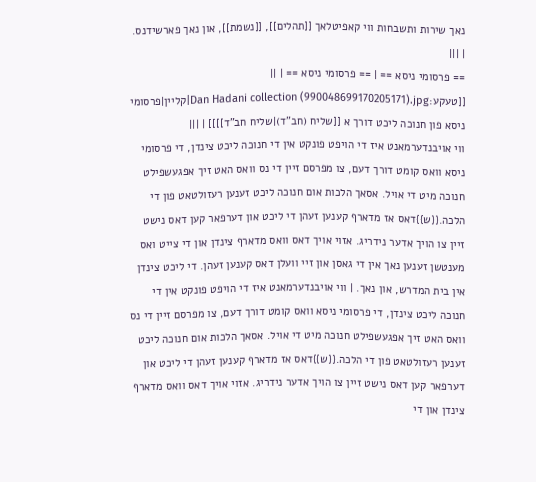נאך שירות ותשבחות ווי קאפיטלאך [[תהלים]], [[נשמת]], און נאך פארשידנס. | |||
== פרסומי ניסא == | == פרסומי ניסא == | ||
[[טעקע:Dan Hadani collection (990048699170205171).jpg|קליין|פרסומי ניסא פון חנוכה ליכט דורך א [[שליח (חב"ד)|שליח חב"ד]]]] | |||
ווי אויבנדערמאנט איז די הויפט פונקט אין די חנוכה ליכט צינדן, די פרסומי ניסא וואס קומט דורך דעם, צו מפרסם זיין די נס וואס האט זיך אפגעשפילט חנוכה מיט די אויל. אסאך הלכות אום חנוכה ליכט זענען רעזולטאט פון די הלכה.{{ש}}דאס אז מדארף קענען זעהן די ליכט און דערפאר קען דאס נישט זיין צו הויך אדער נידריג. אזוי אויך דאס וואס מדארף צינדן און די צייט ואס מענטשן זענען נאך אין די גאסן און זיי וועלן דאס קענען זעהן. די ליכט צינדן אין בית המדרש, און נאך. | ווי אויבנדערמאנט איז די הויפט פונקט אין די חנוכה ליכט צינדן, די פרסומי ניסא וואס קומט דורך דעם, צו מפרסם זיין די נס וואס האט זיך אפגעשפילט חנוכה מיט די אויל. אסאך הלכות אום חנוכה ליכט זענען רעזולטאט פון די הלכה.{{ש}}דאס אז מדארף קענען זעהן די ליכט און דערפאר קען דאס נישט זיין צו הויך אדער נידריג. אזוי אויך דאס וואס מדארף צינדן און די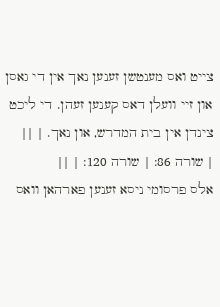צייט ואס מענטשן זענען נאך אין די גאסן און זיי וועלן דאס קענען זעהן. די ליכט צינדן אין בית המדרש, און נאך. | ||
| שורה 86: | שורה 120: | ||
אלס פרסומי ניסא זענען פארהאן וואס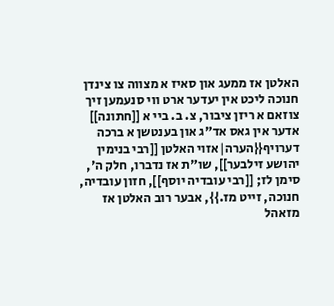האלטן אז ממעג און סאיז א מצווה צו צינדן חנוכה ליכט אין יעדער ארט ווי סנעמען זיך צוזאם א ריזן ציבור, צ. ב. ביי א [[חתונה]] אדער אין גאס אד"ג און בענטשן א ברכה דערויף{{הערה|אזוי האלטן [[רבי בנימין יהושע זילבער]], שו"ת אז נדברו, חלק ה', סימן לז; [[רבי עובדיה יוסף]], חזון עובדיה, חנוכה, זייט מז.}}, אבער רוב האלטן אז מזאהל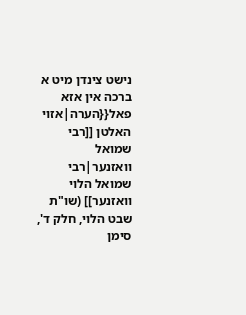נישט צינדן מיט א ברכה אין אזא פאל{{הערה|אזוי האלטן [[רבי שמואל וואזנער|רבי שמואל הלוי וואזנער]] (שו"ת שבט הלוי, חלק ד', סימן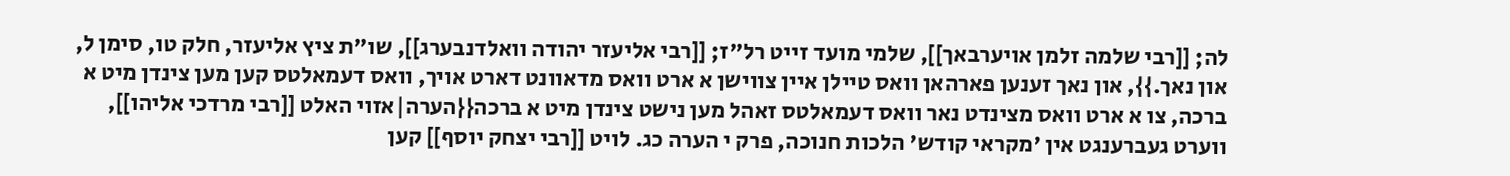לה; [[רבי שלמה זלמן אויערבאך]], שלמי מועד זייט רל"ז; [[רבי אליעזר יהודה וואלדנבערג]], שו"ת ציץ אליעזר, חלק טו, סימן ל, און נאך.}}, און נאך זענען פארהאן וואס טיילן איין צווישן א ארט וואס מדאוונט דארט אויך, וואס דעמאלטס קען מען צינדן מיט א ברכה, צו א ארט וואס מצינדט נאר וואס דעמאלטס זאהל מען נישט צינדן מיט א ברכה{{הערה|אזוי האלט [[רבי מרדכי אליהו]], ווערט געברענגט אין 'מקראי קודש' הלכות חנוכה, פרק י הערה כג. לויט [[רבי יצחק יוסף]] קען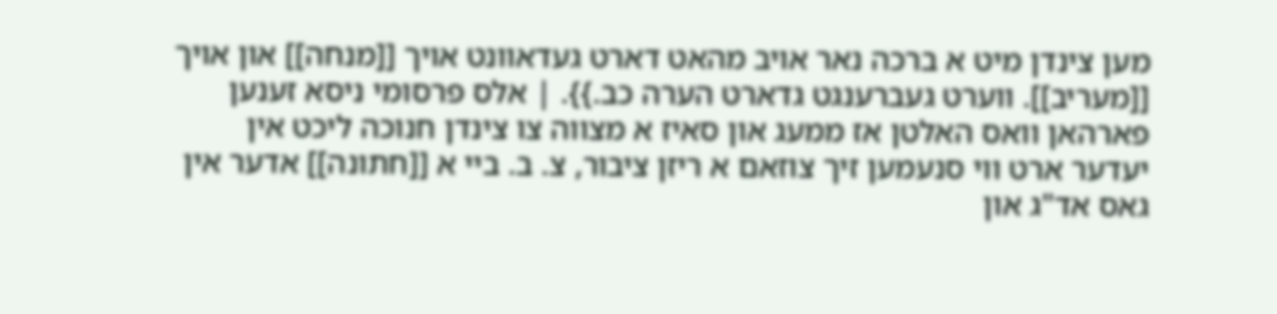מען צינדן מיט א ברכה נאר אויב מהאט דארט געדאוונט אויך [[מנחה]] און אויך [[מעריב]]. ווערט געברענגט גדארט הערה כב.}}. | אלס פרסומי ניסא זענען פארהאן וואס האלטן אז ממעג און סאיז א מצווה צו צינדן חנוכה ליכט אין יעדער ארט ווי סנעמען זיך צוזאם א ריזן ציבור, צ. ב. ביי א [[חתונה]] אדער אין גאס אד"ג און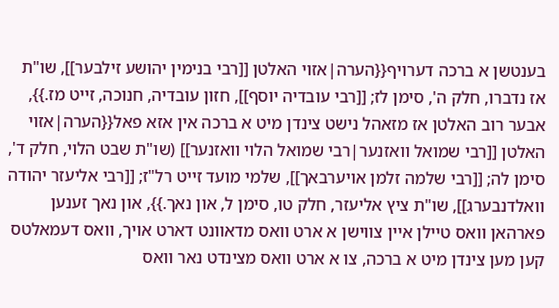בענטשן א ברכה דערויף{{הערה|אזוי האלטן [[רבי בנימין יהושע זילבער]], שו"ת אז נדברו, חלק ה', סימן לז; [[רבי עובדיה יוסף]], חזון עובדיה, חנוכה, זייט מז.}}, אבער רוב האלטן אז מזאהל נישט צינדן מיט א ברכה אין אזא פאל{{הערה|אזוי האלטן [[רבי שמואל וואזנער|רבי שמואל הלוי וואזנער]] (שו"ת שבט הלוי, חלק ד', סימן לה; [[רבי שלמה זלמן אויערבאך]], שלמי מועד זייט רל"ז; [[רבי אליעזר יהודה וואלדנבערג]], שו"ת ציץ אליעזר, חלק טו, סימן ל, און נאך.}}, און נאך זענען פארהאן וואס טיילן איין צווישן א ארט וואס מדאוונט דארט אויך, וואס דעמאלטס קען מען צינדן מיט א ברכה, צו א ארט וואס מצינדט נאר וואס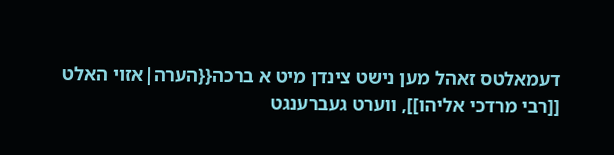דעמאלטס זאהל מען נישט צינדן מיט א ברכה{{הערה|אזוי האלט [[רבי מרדכי אליהו]], ווערט געברענגט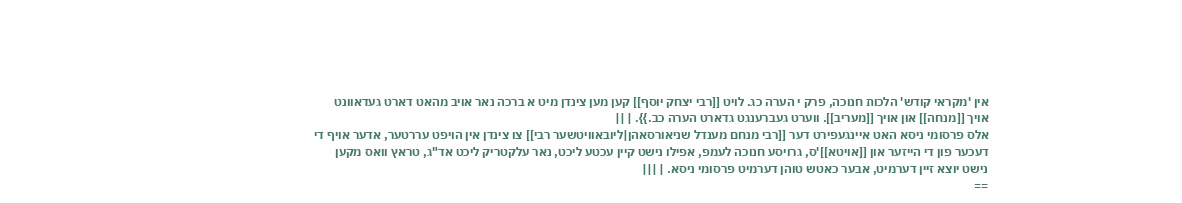אין 'מקראי קודש' הלכות חנוכה, פרק י הערה כג. לויט [[רבי יצחק יוסף]] קען מען צינדן מיט א ברכה נאר אויב מהאט דארט געדאוונט אויך [[מנחה]] און אויך [[מעריב]]. ווערט געברענגט גדארט הערה כב.}}. | ||
אלס פרסומי ניסא האט איינגעפירט דער [[רבי מנחם מענדל שניאורסאהן|ליובאוויטשער רבי]] צו צינדן אין הויפט עררטער, אדער אויף די דעכער פון די הייזער און [[אויטא]]'ס, גרויסע חנוכה לעמפ, אפילו נישט קיין עכטע ליכט, נאר עלקטריק ליכט אד"ג, טראץ וואס מקען נישט יוצא זיין דערמיט, אבער כאטש טוהן דערמיט פרסומי ניסא. | |||
==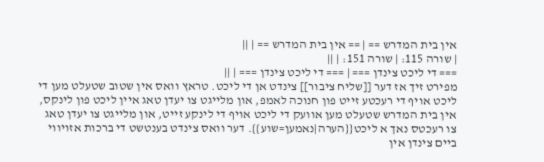אין בית המדרש == | == אין בית המדרש == | ||
| שורה 115: | שורה 151: | ||
=== די ליכט צינדן === | === די ליכט צינדן === | ||
מפירט זיך אז דער [[שליח ציבור]] צינדט אן די ליכט. טראץ וואס אין שטוב שטעלט מען די ליכט אויף די רעכטע זייט פון חנוכה לאמפ, און מלייגט צו יעדן טאג איין ליכט פון לינקס, אין בית המדרש שטעלט מען אוועק די ליכט אויף די לינקע זייט, און מלייגט צו יעדן טאג צו רעכטס נאך א ליכט{{הערה|נאמען=שוע}}. דער וואס צינדט בענטשט די ברכות אזויווי ביים צינדן אין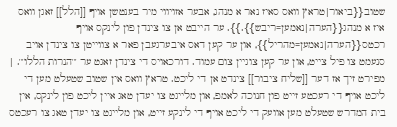שטוב{{ביאור|טראץ וואס סאיז נאר א מנהג, אבער אזויווי מיר בענטשן אויף [[הלל]] זאגן וואס איז א מנהג{{הערה|נאמען=ריבש}}.}}. ער הייבט אן צו צינדן פון לינקס אויף רכטס{{הערה|נאמען=מהריל}}, און ער קען דאס איבערגעבן פאר א צווייטן צו צינדן אויב סנעמט צו פיל צייט, און ער קען צוגיין צום עמוד. דורכאויס די צינדן זאגט ער '''הנרות הללו'''. | מפירט זיך אז דער [[שליח ציבור]] צינדט אן די ליכט. טראץ וואס אין שטוב שטעלט מען די ליכט אויף די רעכטע זייט פון חנוכה לאמפ, און מלייגט צו יעדן טאג איין ליכט פון לינקס, אין בית המדרש שטעלט מען אוועק די ליכט אויף די לינקע זייט, און מלייגט צו יעדן טאג צו רעכטס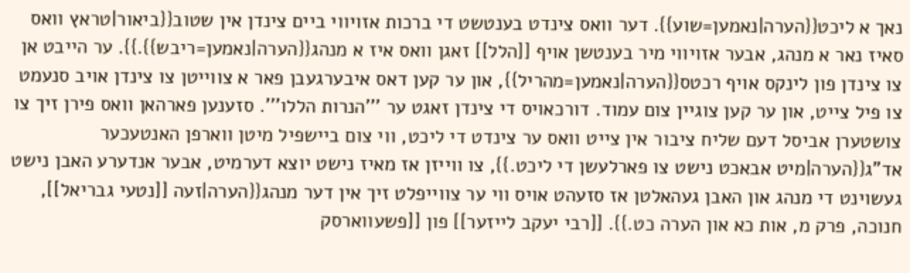נאך א ליכט{{הערה|נאמען=שוע}}. דער וואס צינדט בענטשט די ברכות אזויווי ביים צינדן אין שטוב{{ביאור|טראץ וואס סאיז נאר א מנהג, אבער אזויווי מיר בענטשן אויף [[הלל]] זאגן וואס איז א מנהג{{הערה|נאמען=ריבש}}.}}. ער הייבט אן צו צינדן פון לינקס אויף רכטס{{הערה|נאמען=מהריל}}, און ער קען דאס איבערגעבן פאר א צווייטן צו צינדן אויב סנעמט צו פיל צייט, און ער קען צוגיין צום עמוד. דורכאויס די צינדן זאגט ער '''הנרות הללו'''. סזענען פארהאן וואס פירן זיך צו צושטערן אביסל דעם שליח ציבור אין צייט וואס ער צינדט די ליכט, ווי צום ביישפיל מיטן ווארפן האנטעכער אד"ג{{הערה|מיט אבאכט נישט צו פארלעשן די ליכט.}}, צו ווייזן אז מאיז נישט יוצא דערמיט, אבער אנדערע האבן נישט געשוינט די מנהג און האבן געהאלטן אז סזעהט אויס ווי ער צווייפלט זיך אין דער מנהג{{הערה|זעה [[נטעי גבריאל]], חנוכה, פרק מ, אות כא און הערה כט.}}. [[רבי יעקב לייזער]] פון [[פשעווארסק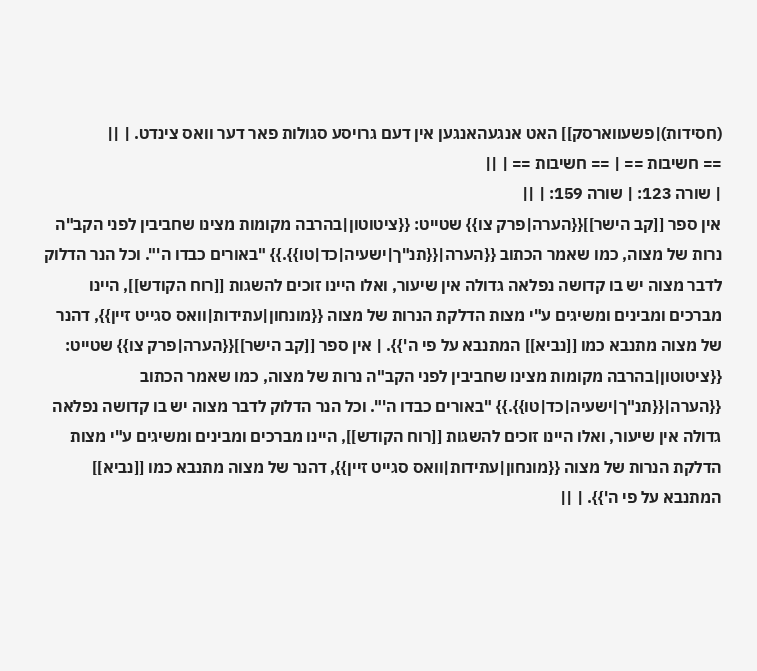(חסידות)|פשעווארסק]] האט אנגעהאנגען אין דעם גרויסע סגולות פאר דער וואס צינדט. | ||
== חשיבות == | == חשיבות == | ||
| שורה 123: | שורה 159: | ||
אין ספר [[קב הישר]]{{הערה|פרק צו}} שטייט: {{ציטוטון|בהרבה מקומות מצינו שחביבין לפני הקב"ה נרות של מצוה, כמו שאמר הכתוב {{הערה|{{תנ"ך|ישעיה|כד|טו}}.}} "באורים כבדו ה'". וכל הנר הדלוק לדבר מצוה יש בו קדושה נפלאה גדולה אין שיעור, ואלו היינו זוכים להשגות [[רוח הקודש]], היינו מברכים ומבינים ומשיגים ע"י מצות הדלקת הנרות של מצוה {{מונחון|עתידות|וואס סגייט זיין}}, דהנר של מצוה מתנבא כמו [[נביא]] המתנבא על פי ה'}}. | אין ספר [[קב הישר]]{{הערה|פרק צו}} שטייט: {{ציטוטון|בהרבה מקומות מצינו שחביבין לפני הקב"ה נרות של מצוה, כמו שאמר הכתוב {{הערה|{{תנ"ך|ישעיה|כד|טו}}.}} "באורים כבדו ה'". וכל הנר הדלוק לדבר מצוה יש בו קדושה נפלאה גדולה אין שיעור, ואלו היינו זוכים להשגות [[רוח הקודש]], היינו מברכים ומבינים ומשיגים ע"י מצות הדלקת הנרות של מצוה {{מונחון|עתידות|וואס סגייט זיין}}, דהנר של מצוה מתנבא כמו [[נביא]] המתנבא על פי ה'}}. | ||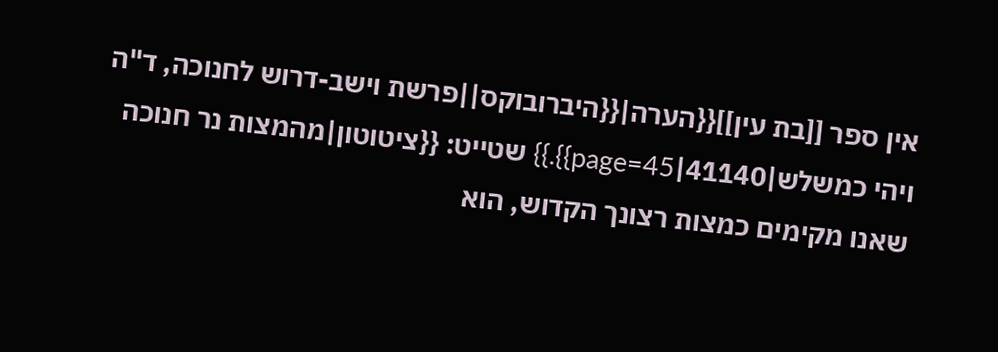אין ספר [[בת עין]]{{הערה|{{היברובוקס||פרשת וישב-דרוש לחנוכה, ד"ה ויהי כמשלש|41140|page=45}}.}} שטייט: {{ציטוטון|מהמצות נר חנוכה שאנו מקימים כמצות רצונך הקדוש, הוא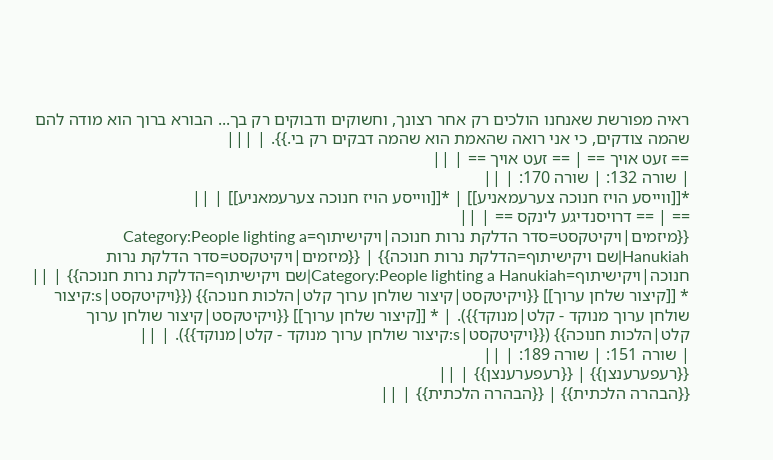ראיה מפורשת שאנחנו הולכים רק אחר רצונך, וחשוקים ודבוקים רק בך... הבורא ברוך הוא מודה להם שהמה צודקים, כי אני רואה שהאמת הוא שהמה דבקים רק בי.}}. | |||
== זעט אויך == | == זעט אויך == | ||
| שורה 132: | שורה 170: | ||
*[[ווייסע הויז חנוכה צערעמאניע]] | *[[ווייסע הויז חנוכה צערעמאניע]] | ||
== | == דרויסנדיגע לינקס == | ||
{{מיזמים|ויקיטקסט=סדר הדלקת נרות חנוכה|ויקישיתוף=Category:People lighting a Hanukiah|שם ויקישיתוף=הדלקת נרות חנוכה}} | {{מיזמים|ויקיטקסט=סדר הדלקת נרות חנוכה|ויקישיתוף=Category:People lighting a Hanukiah|שם ויקישיתוף=הדלקת נרות חנוכה}} | ||
* [[קיצור שלחן ערוך]] {{ויקיטקסט|קיצור שולחן ערוך קלט|הלכות חנוכה}} ({{ויקיטקסט|s:קיצור שולחן ערוך מנוקד - קלט|מנוקד}}). | * [[קיצור שלחן ערוך]] {{ויקיטקסט|קיצור שולחן ערוך קלט|הלכות חנוכה}} ({{ויקיטקסט|s:קיצור שולחן ערוך מנוקד - קלט|מנוקד}}). | ||
| שורה 151: | שורה 189: | ||
{{רעפערענצן}} | {{רעפערענצן}} | ||
{{הבהרה הלכתית}} | {{הבהרה הלכתית}} | ||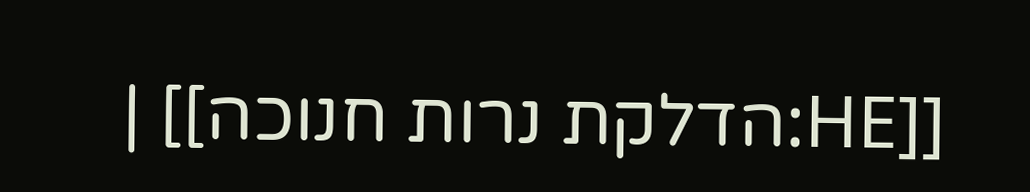[[HE:הדלקת נרות חנוכה]] |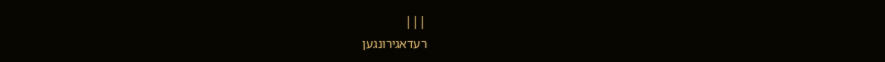|||
רעדאגירונגען